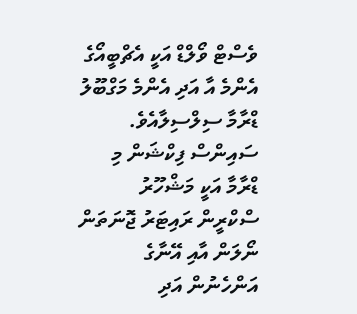ވެސްޓް ވޯލްޑް އަކީ އެޗްބީއޯގެ އެންމެ އާ އަދި އެންމެ މަގްބޫލު ޑްރާމާ ސިލްސިލާއެވެ. ސައިންސް ފިކްޝަން މި ޑްރާމާ އަކީ މަޝްހޫރު ސްކްރީން ރައިޓަރު ޖޮނަތަން ނޯލަން އާއި އޭނާގެ އަންހެނުން އަދި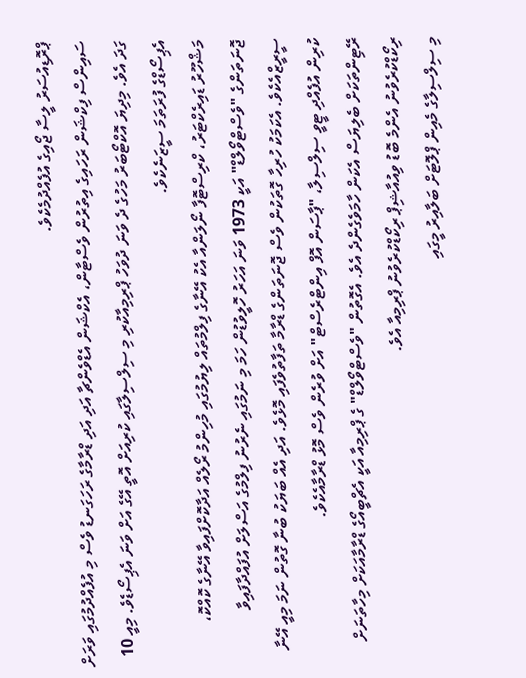ޕްރޮޑިއުސަރު ލީސާ ޖޯއިގެ އުފެއްދުމެކެވެ.
ސައިންސް ފިކްޝަން ރަހައިގެ އިތުރުން ވެސްޓާން، އެކްޝަން އެޑްވެންޗާ އަދި އަދި ޑްރާމާގެ ރަހަގަނޑު ވެސް މި އުފެއްދުމުގައި ވަރަށް ގަދަ އެވެ. މިދިޔަ އޮކްޓޯބަރު މަހުގެ ދެ ވަނަ ދުވަހު ޕްރިމިއާކުރި މި ސިލްސިލާގައި ކުރިއަށް އޮތީ އޭގެ އަށް ވަނަ އެޕިސޯޑެވެ. މިއީ 10 އެޕިސޯޑްގެ ފުރަތަމަ ސީޒަނެކެވެ.
މަޝްހޫރު ޑައިރެކްޓަރު، ކްރިސްޓޮފާ ނޯލަންއާ އެކު އޭނާގެ ފިލްމުތައް ލިޔުމުގައި މުހިންމު ރޯލެއް އަދާކޮށްފައިވާ އޭނާގެ ކޮއްކޮ، ޖޮނަތަންގެ "ވެސްޓްވޯލްޑް" އަކީ 1973 ވަނަ އަހަރު ހޮލީވުޑުން ހަމަ މި ނަމުގައި ނެރުނު ފިލްމުގެ އަސްލަށް އުފައްދާފައިވާ ސީރީޒްއެކެވެ. އެކަމަކު ހުރިހާ ގޮތަކުން ވެސް ޖޮނަތަންގެ ޑްރާމާ ތަފާތުވެފައި މޮޅެވެ. އަދި އެއް ބަޔަކު ބުނާ ގޮތުން ނަމަ މިއީ އޭނާ ކުރިން އުފެއްދި ޓީވީ ސިލްސިލާ، "ޕާސަން އޮފް އިންޓްރެސްޓް" އަށް ވުރެން ވެސް މޮޅު ޑްރާމާއެކެވެ.
ރޭޓިންތަކަށް ބެލިޔަސް އެކަން ހާމަވެގެންދެ އެވެ. އެގޮތުން "ވެސްޓްވޯލްޑް" ގެ ޕްރިމިއާ އަކީ އެޗްބީއޯގެ ޑްރާމާއަކަށް މިހާތަނަށް ރިކޯޑްކުރެވުނު އެންމެ ބޮޑު ވިއުއާޝިޕް ރިކޯޑްކުރެވުނު ޕްރިމިއާ އެވެ.
މި ސިލްސިލާގެ މެއިން ޕްލޮޓަށް ބަލާއިރު މީގައި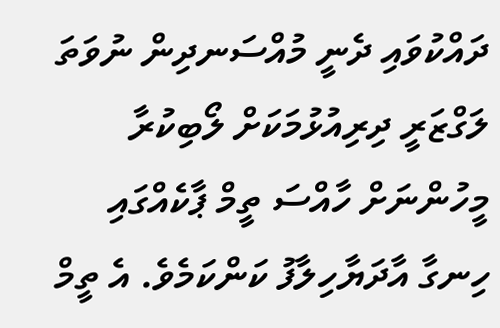ދައްކުވައި ދެނީ މުއްސަނދިން ނުވަތަ ލަގްޒަރީ ދިރިއުޅުމަކަށް ލޯބިކުރާ މީހުންނަށް ހާއްސަ ތީމް ޕާކެއްގައި ހިނގާ އާދަޔާހިލާފު ކަންކަމެވެ. އެ ތީމް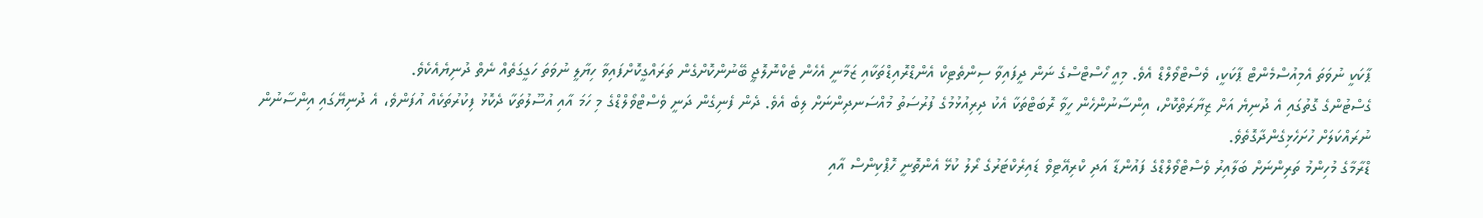ޕާކަކީ ނުވަތަ އެމިއުސްމެންޓް ޕާކަކީ، ވެސްޓްވޯލްޑް އެވެ. މިއީ ހޯސްޓްސްގެ ނަން ދީފައިވާ ސިންތެޓިކް އެންޑްރޮއިޑްތަކާއި ޒަމާނީ އެހެން ޓެކްނޮލޮޖީ ބޭނުންކޮށްގެން ތަރައްގީކޮށްފައިވާ ހިޔާލީ ނުވަތަ ހަގީގަތެއް ނެތް ދުނިޔެއެކެވެ.
ގެސްޓުންގެ ގޮތުގައި އެ ދުނިޔެ އަށް ޒިޔާރަތްކޮށް، އިންސާނުންހެން ހީވާ ރޮބަޓްތަކާ އެކު ދިރިއުޅުމުގެ ފުރުސަތު މުއްސަނދިންނަށް ލިބެ އެވެ. ދެން ފެނިގެން ދަނީ ވެސްޓްވޯލްޑްގެ މި ހަމަ އާއި އުސޫލުތަކާ ދެކޮޅު ފިކުރުތަކެއް އުފަންވެ، އެ ދުނިޔޭގައި އިންސާނުން ނުރައްކަލަށް ހުށަހެޅިގެންދާގޮތެވެ.
ޑްރާމާގެ މުހިންމު ތަރިންނަށް ބަލާއިރު ވެސްޓްވޯލްޑްގެ ފައުންޑާ އަދި ކްރިއޭޓިވް ޑައިރެކްޓަރުގެ ރޯލު ކުޅޭ އެންތޮނީ ހޮޕްކިންސް އާއި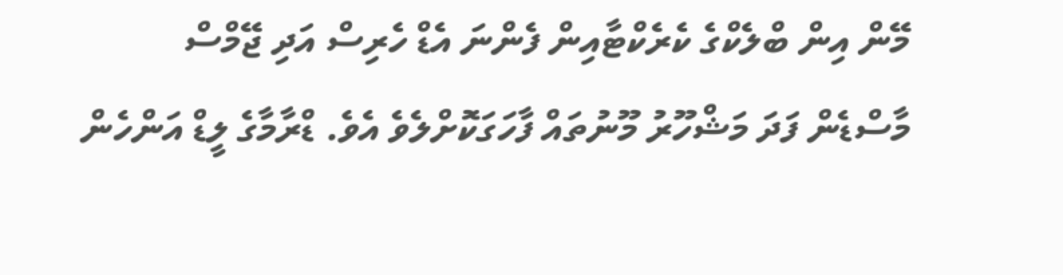މޭން އިން ބްލެކްގެ ކެރެކްޓާއިން ފެންނަ އެޑް ހެރިސް އަދި ޖޭމްސް މާސްޑެން ފަދަ މަޝްހޫރު މޫނުތައް ފާހަގަކޮށްލެވެ އެވެ. ޑްރާމާގެ ލީޑް އަންހެން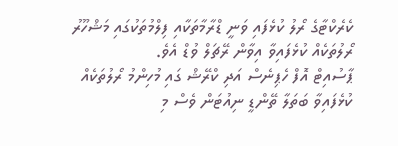ކެރެކްޓާގެ ރޯލު ކުޅެފައި ވަނީ ޑްރާމާތަކާއި ފިލްމުތަކުގައި މަޝްހޫރު ރޯލުތަކެއް ކުޅެފައިވާ އިވާން ރޭޗަލް ވުޑް އެވެ.
ޕާސުއިޓް އޮފް ހެޕިނެސް އަދި ކްރޭޝް ގައި މުހިންމު ރޯލުތަކެއް ކުޅެފައިވާ ބަތަލާ ތޭންޑީ ނިއުޓަން ވެސް މި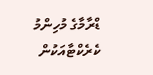ޑްރާމާގެ މުހިންމު ކެރެކްޓާއަކުން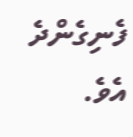ފެނިގެންދެ އެވެ.